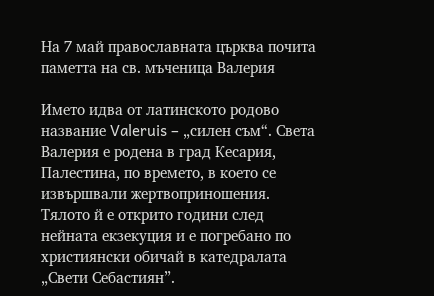На 7 май православната църква почита паметта на св. мъченица Валерия

Името идва от латинското родово название Valeruis – „силен съм“. Света Валерия е родена в град Кесария, Палестина, по времето, в което се извършвали жертвоприношения.
Тялото й е открито години след нейната екзекуция и е погребано по християнски обичай в катедралата „Свети Себастиян”.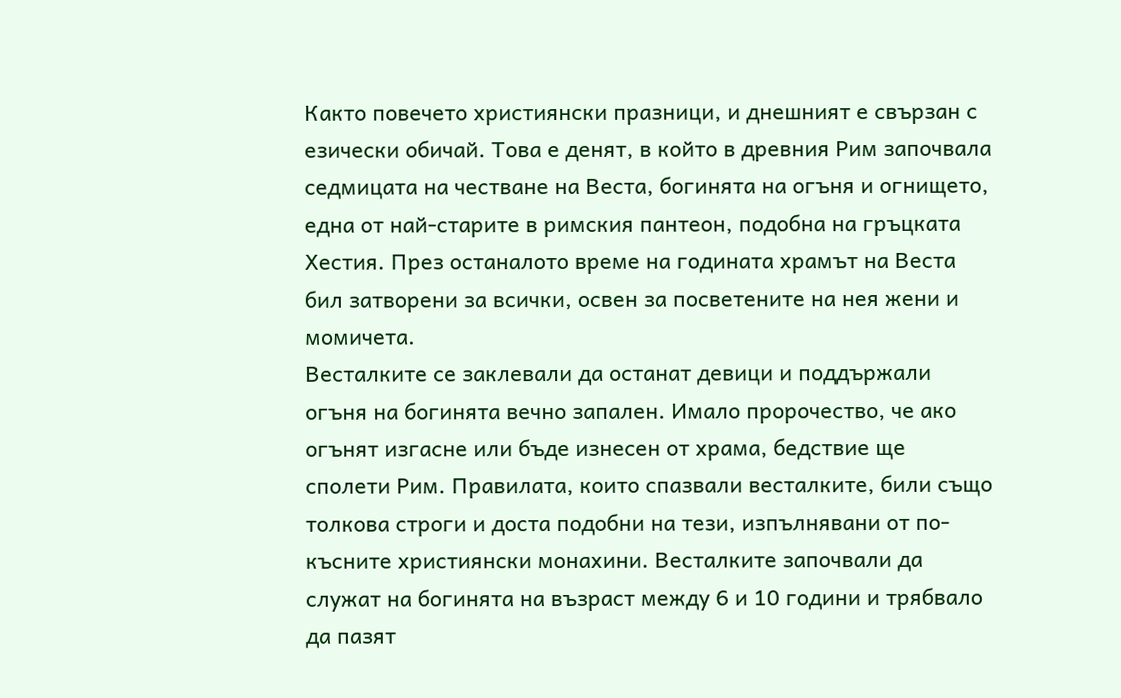Както повечето християнски празници, и днешният е свързан с езически обичай. Това е денят, в който в древния Рим започвала седмицата на честване на Веста, богинята на огъня и огнището, една от най-старите в римския пантеон, подобна на гръцката Хестия. През останалото време на годината храмът на Веста бил затворени за всички, освен за посветените на нея жени и момичета.
Весталките се заклевали да останат девици и поддържали огъня на богинята вечно запален. Имало пророчество, че ако огънят изгасне или бъде изнесен от храма, бедствие ще сполети Рим. Правилата, които спазвали весталките, били също толкова строги и доста подобни на тези, изпълнявани от по-късните християнски монахини. Весталките започвали да служат на богинята на възраст между 6 и 10 години и трябвало да пазят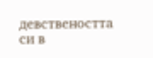девствеността си в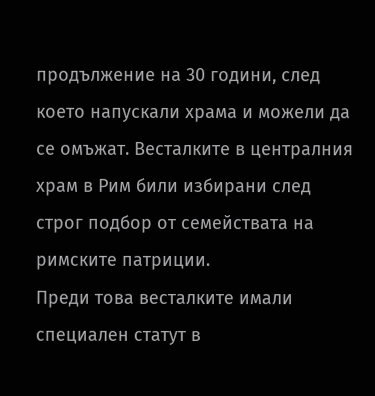продължение на 30 години, след което напускали храма и можели да се омъжат. Весталките в централния храм в Рим били избирани след строг подбор от семействата на римските пaтриции.
Преди това весталките имали специален статут в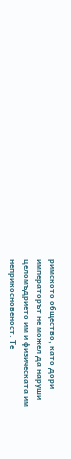римското общество, като дори императорът не можел да наруши целомъдрието им и физическата им неприкосновеност. Те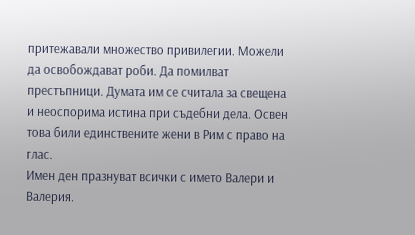притежавали множество привилегии. Можели да освобождават роби. Да помилват престъпници. Думата им се считала за свещена и неоспорима истина при съдебни дела. Освен това били единствените жени в Рим с право на глас.
Имен ден празнуват всички с името Валери и Валерия.